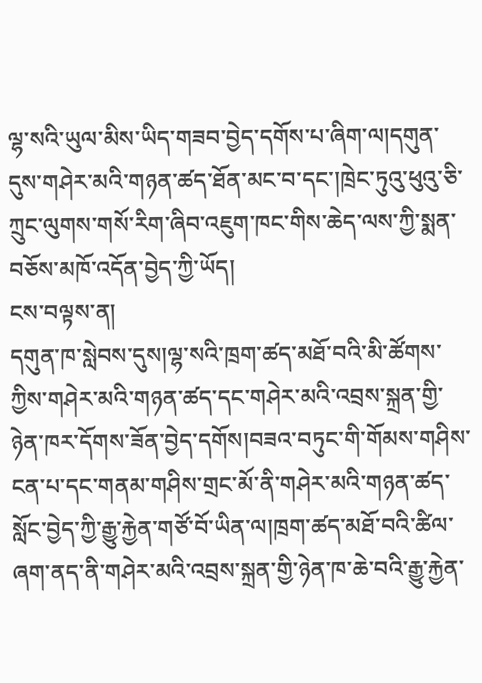ལྷ་སའི་ཡུལ་མིས་ཡིད་གཟབ་བྱེད་དགོས་པ་ཞིག་ལ།དགུན་དུས་གཤེར་མའི་གཉན་ཚད་ཐོན་མང་བ་དང་།ཁྲེང་ཏུའུ་ཕུའུ་ཅི་ཀྲུང་ལུགས་གསོ་རིག་ཞིབ་འཇུག་ཁང་གིས་ཆེད་ལས་ཀྱི་སྨན་བཅོས་མཁོ་འདོན་བྱེད་ཀྱི་ཡོད།
ངས་བལྟས་ན།
དགུན་ཁ་སླེབས་དུས།ལྷ་སའི་ཁྲག་ཚད་མཐོ་བའི་མི་ཚོགས་ཀྱིས་གཤེར་མའི་གཉན་ཚད་དང་གཤེར་མའི་འབྲས་སྐྲན་གྱི་ཉེན་ཁར་དོགས་ཟོན་བྱེད་དགོས།བཟའ་བཏུང་གི་གོམས་གཤིས་ངན་པ་དང་གནམ་གཤིས་གྲང་མོ་ནི་གཤེར་མའི་གཉན་ཚད་སློང་བྱེད་ཀྱི་རྒྱུ་རྐྱེན་གཙོ་བོ་ཡིན་ལ།ཁྲག་ཚད་མཐོ་བའི་ཚིལ་ཞག་ནད་ནི་གཤེར་མའི་འབྲས་སྐྲན་གྱི་ཉེན་ཁ་ཆེ་བའི་རྒྱུ་རྐྱེན་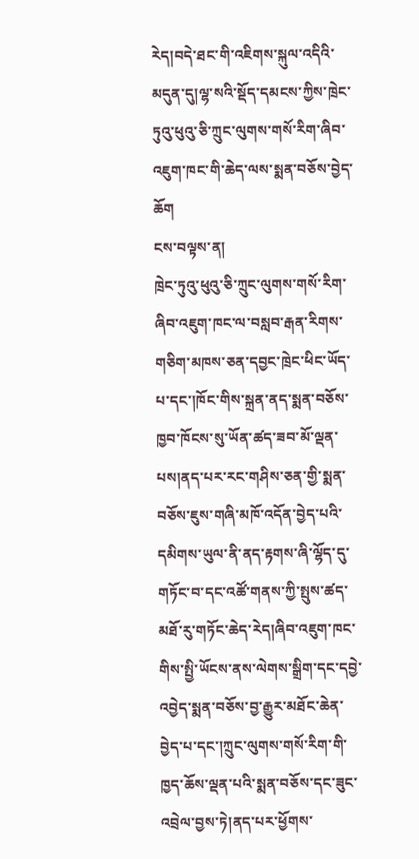རེད།བདེ་ཐང་གི་འཇིགས་སྐུལ་འདིའི་མདུན་དུ།ལྷ་སའི་སྡོད་དམངས་ཀྱིས་ཁྲེང་ཏུའུ་ཕུའུ་ཅི་ཀྲུང་ལུགས་གསོ་རིག་ཞིབ་འཇུག་ཁང་གི་ཆེད་ལས་སྨན་བཅོས་བྱེད་ཆོག
ངས་བལྟས་ན།
ཁྲེང་ཏུའུ་ཕུའུ་ཅི་ཀྲུང་ལུགས་གསོ་རིག་ཞིབ་འཇུག་ཁང་ལ་བསླབ་རྒན་རིགས་གཅིག་མཁས་ཅན་དབྱང་ཁྲེང་ཕིང་ཡོད་པ་དང་།ཁོང་གིས་སྐྲན་ནད་སྨན་བཅོས་ཁྱབ་ཁོངས་སུ་ཡོན་ཚད་ཟབ་མོ་ལྡན་པས།ནད་པར་རང་གཤིས་ཅན་གྱི་སྨན་བཅོས་ཇུས་གཞི་མཁོ་འདོན་བྱེད་པའི་དམིགས་ཡུལ་ནི་ནད་རྟགས་ཞི་ལྷོད་དུ་གཏོང་བ་དང་འཚོ་གནས་ཀྱི་སྤུས་ཚད་མཐོ་རུ་གཏོང་ཆེད་རེད།ཞིབ་འཇུག་ཁང་གིས་སྤྱི་ཡོངས་ནས་ལེགས་སྒྲིག་དང་དབྱེ་འབྱེད་སྨན་བཅོས་བྱ་རྒྱུར་མཐོང་ཆེན་བྱེད་པ་དང་།ཀྲུང་ལུགས་གསོ་རིག་གི་ཁྱད་ཆོས་ལྡན་པའི་སྨན་བཅོས་དང་ཟུང་འབྲེལ་བྱས་ཏེ།ནད་པར་ཕྱོགས་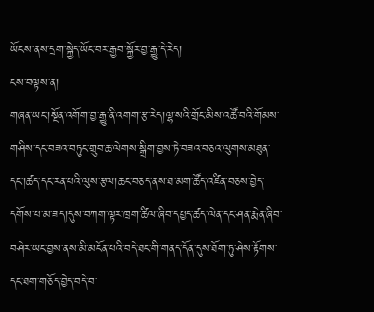ཡོངས་ནས་དྲག་སྐྱེད་ཡོང་བར་རྒྱབ་སྐྱོར་བྱ་རྒྱུ་དེ་རེད།
ངས་བལྟས་ན།
གཞན་ཡང་།སྔོན་འགོག་བྱ་རྒྱུ་ནི་འགག་རྩ་རེད།ལྷ་སའི་གྲོང་མིས་འཚོ་བའི་གོམས་གཤིས་དང་བཟའ་བཏུང་གྲུབ་ཆ་ལེགས་སྒྲིག་བྱས་ཏེ་བཟའ་བཅའ་ལུགས་མཐུན་དང་།ཚད་དང་རན་པའི་ལུས་རྩལ།ཆང་བཅད་ནས་ཐ་མག་ཚོད་འཛིན་བཅས་བྱེད་དགོས་པ་མ་ཟད།དུས་བཀག་ལྟར་ཁྲག་ཚིལ་ཞིབ་དཔྱད་ཚད་ལེན་དང་ཤན་རྨེན་ཞིབ་བཤེར་ཡང་བྱས་ནས་མི་མངོན་པའི་བདེ་ཐང་གི་གནད་དོན་དུས་ཐོག་ཏུ་ཤེས་རྟོགས་དང་ཐག་གཅོད་བྱེད་བདེ་བ་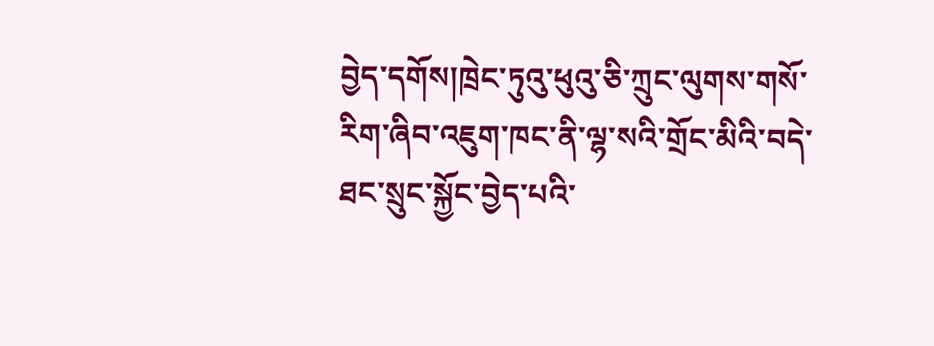བྱེད་དགོས།ཁྲེང་ཏུའུ་ཕུའུ་ཅི་ཀྲུང་ལུགས་གསོ་རིག་ཞིབ་འཇུག་ཁང་ནི་ལྷ་སའི་གྲོང་མིའི་བདེ་ཐང་སྲུང་སྐྱོང་བྱེད་པའི་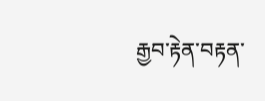རྒྱབ་རྟེན་བརྟན་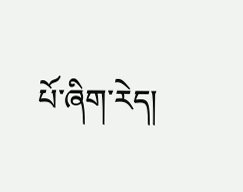པོ་ཞིག་རེད།